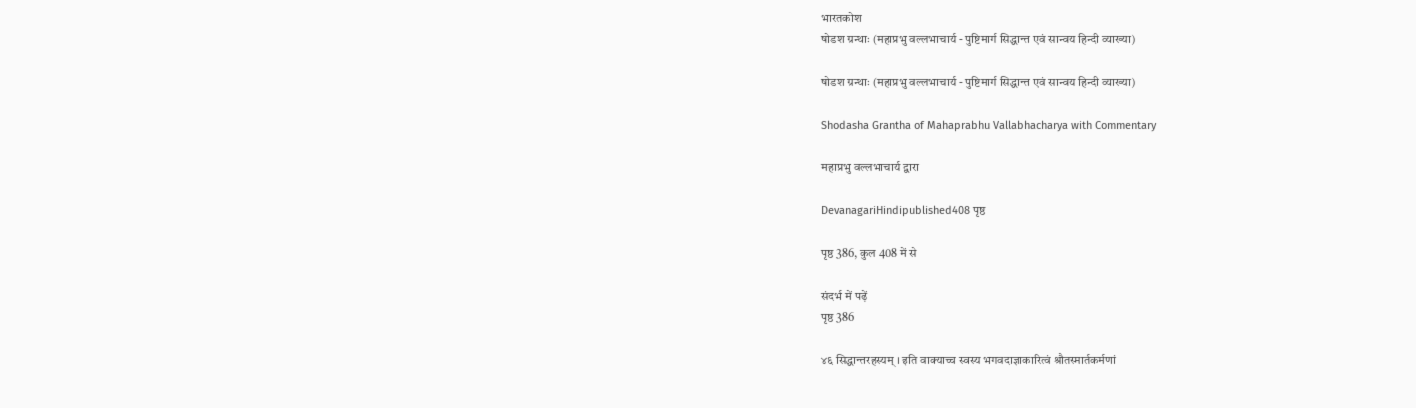भारतकोश
षोडश ग्रन्थाः (महाप्रभु वल्लभाचार्य - पुष्टिमार्ग सिद्धान्त एवं सान्वय हिन्दी व्याख्या)

षोडश ग्रन्थाः (महाप्रभु वल्लभाचार्य - पुष्टिमार्ग सिद्धान्त एवं सान्वय हिन्दी व्याख्या)

Shodasha Grantha of Mahaprabhu Vallabhacharya with Commentary

महाप्रभु वल्लभाचार्य द्वारा

DevanagariHindipublished408 पृष्ठ

पृष्ठ 386, कुल 408 में से

संदर्भ में पढ़ें
पृष्ठ 386

४६ सिद्धान्तरहस्यम् । इति वाक्याच्च स्वस्य भगवदाज्ञाकारित्वं श्रौतस्मार्तकर्मणां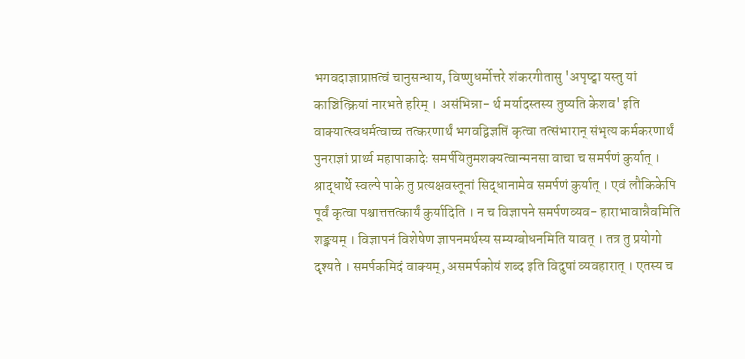भगवदाज्ञाप्राप्तत्वं चानुसन्धाय, विष्णुधर्मोत्तरे शंकरगीतासु 'अपृष्ट्वा यस्तु यां काञ्चित्क्रियां नारभते हरिम् । असंभिन्ना- र्थ मर्यादस्तस्य तुष्यति केशव' इति वाक्यात्स्वधर्मत्वाच्च तत्करणार्थं भगवद्विज्ञप्तिं कृत्वा तत्संभारान् संभृत्य कर्मकरणार्थं पुनराज्ञां प्रार्थ्य महापाकादेः समर्पयितुमशक्यत्वान्मनसा वाचा च समर्पणं कुर्यात् । श्राद्धार्थे स्वल्पे पाके तु प्रत्यक्षवस्तूनां सिद्धानामेव समर्पणं कुर्यात् । एवं लौकिकेपि पूर्वं कृत्वा पश्चात्तत्तत्कार्यं कुर्यादिति । न च विज्ञापने समर्पणव्यव- हाराभावान्नैवमिति शङ्क्यम् । विज्ञापनं विशेषेण ज्ञापनमर्थस्य सम्यग्बोधनमिति यावत् । तत्र तु प्रयोगो दृश्यते । समर्पकमिदं वाक्यम्, असमर्पकोयं शब्द इति विदुषां व्यवहारात् । एतस्य च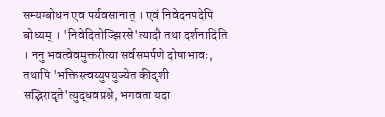सम्यग्बोधन एव पर्यवसानात् । एवं निवेदनपदेपि बोध्यम् । 'निवेदितोज्झिरसे'त्यादौ तथा दर्शनादिति । ननु भवत्वेवमुक्तरीत्या सर्वसमर्पणे दोषाभावः, तथापि 'भक्तिस्त्वय्युपयुज्येत कीदृशी सद्भिरादृते'त्युद्धवप्रश्ने, भगवता यदा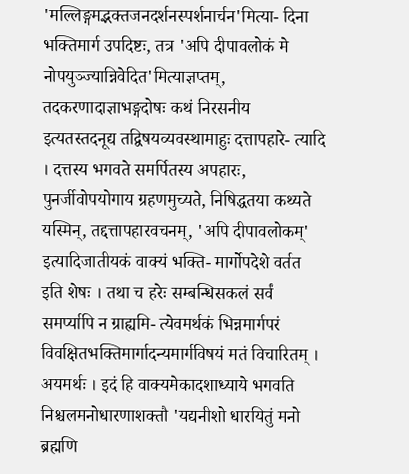'मल्लिङ्गमद्भक्तजनदर्शनस्पर्शनार्चन'मित्या- दिना भक्तिमार्ग उपदिष्टः, तत्र 'अपि दीपावलोकं मे नोपयुञ्ज्यान्निवेदित'मित्याज्ञप्तम्, तदकरणादाज्ञाभङ्गदोषः कथं निरसनीय इत्यतस्तदनूद्य तद्विषयव्यवस्थामाहुः दत्तापहारे- त्यादि । दत्तस्य भगवते समर्पितस्य अपहारः, पुनर्जीवोपयोगाय ग्रहणमुच्यते, निषिद्धतया कथ्यते यस्मिन्, तद्दत्तापहारवचनम्, 'अपि दीपावलोकम्' इत्यादिजातीयकं वाक्यं भक्ति- मार्गोपदेशे वर्तत इति शेषः । तथा च हरेः सम्बन्धिसकलं सर्वं समर्प्यापि न ग्राह्यमि- त्येवमर्थकं भिन्नमार्गपरं विवक्षितभक्तिमार्गादन्यमार्गविषयं मतं विचारितम् । अयमर्थः । इदं हि वाक्यमेकादशाध्याये भगवति निश्चलमनोधारणाशक्तौ 'यद्यनीशो धारयितुं मनो ब्रह्मणि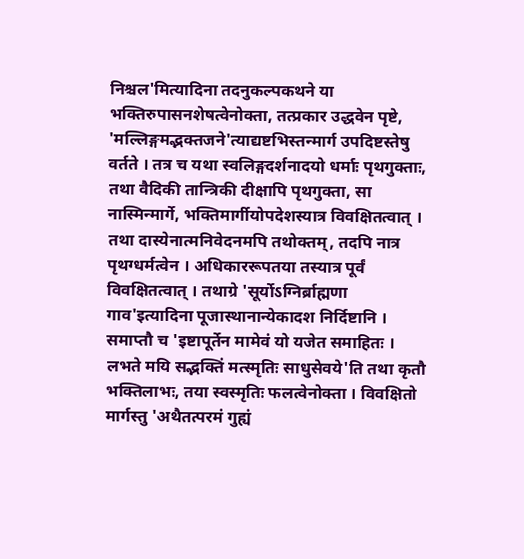निश्चल'मित्यादिना तदनुकल्पकथने या भक्तिरुपासनशेषत्वेनोक्ता, तत्प्रकार उद्धवेन पृष्टे, 'मल्लिङ्गमद्भक्तजने'त्याद्यष्टभिस्तन्मार्ग उपदिष्टस्तेषु वर्तते । तत्र च यथा स्वलिङ्गदर्शनादयो धर्माः पृथगुक्ताः, तथा वैदिकी तान्त्रिकी दीक्षापि पृथगुक्ता, सा नास्मिन्मार्गे, भक्तिमार्गीयोपदेशस्यात्र विवक्षितत्वात् । तथा दास्येनात्मनिवेदनमपि तथोक्तम्, तदपि नात्र पृथग्धर्मत्वेन । अधिकाररूपतया तस्यात्र पूर्वं विवक्षितत्वात् । तथाग्रे 'सूर्योऽग्निर्ब्राह्मणा गाव'इत्यादिना पूजास्थानान्येकादश निर्दिष्टानि । समाप्तौ च 'इष्टापूर्तेन मामेवं यो यजेत समाहितः । लभते मयि सद्भक्तिं मत्स्मृतिः साधुसेवये'ति तथा कृतौ भक्तिलाभः, तया स्वस्मृतिः फलत्वेनोक्ता । विवक्षितो मार्गस्तु 'अथैतत्परमं गुह्यं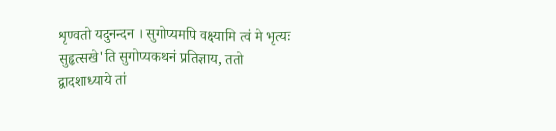शृण्वतो यदुनन्दन । सुगोप्यमपि वक्ष्यामि त्वं मे भृत्यः सुहृत्सखे'ति सुगोप्यकथनं प्रतिज्ञाय, ततो द्वादशाध्याये तां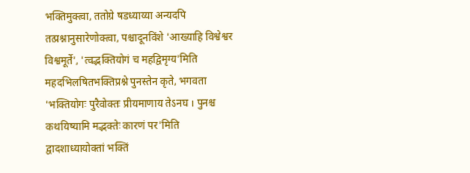भक्तिमुक्त्वा, ततोग्रे षडध्याय्या अन्यदपि तत्प्रश्नानुसारेणोक्त्वा, पश्चादूनविंशे 'आख्याहि विश्वेश्वर विश्वमूर्ते', 'त्वद्भक्तियोगं च महद्विमृग्य'मिति महदभिलषितभक्तिप्रश्ने पुनस्तेन कृते, भगवता 'भक्तियोगः पुरैवोक्तः प्रीयमाणाय तेऽनघ । पुनश्च कथयिष्यामि मद्भक्तेः कारणं पर'मिति द्वादशाध्यायोक्तां भक्तिं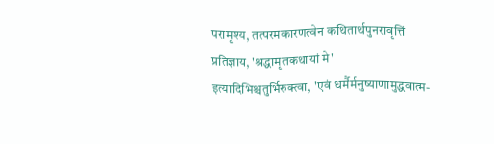परामृश्य, तत्परमकारणत्वेन कथितार्थपुनरावृत्तिं प्रतिज्ञाय, 'श्रद्धामृतकथायां मे' इत्यादिभिश्चतुर्भिरुक्त्वा, 'एवं धर्मैर्मनुष्याणामुद्धवात्म-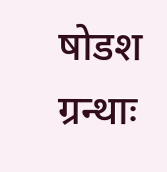षोडश ग्रन्थाः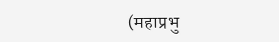(महाप्रभु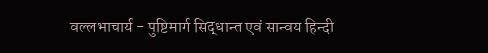वल्लभाचार्य - पुष्टिमार्ग सिद्धान्त एवं सान्वय हिन्दी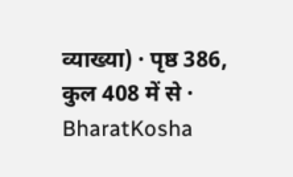व्याख्या) · पृष्ठ 386, कुल 408 में से · BharatKosha